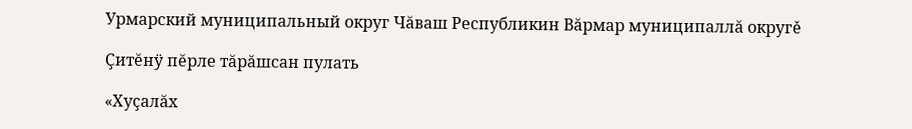Урмарский муниципальный округ Чăваш Республикин Вăрмар муниципаллă округě

Çитĕнÿ пĕрле тăрăшсан пулать

«Хуçалăх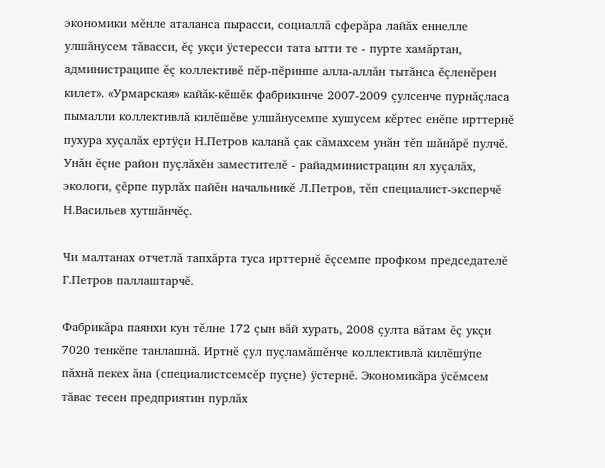экономики мĕнле аталанса пырасси, социаллă сферăра лайăх еннелле улшăнусем тăвасси, ĕç укçи ÿстересси тата ытти те - пурте хамăртан, администраципе ĕç коллективĕ пĕр-пĕринпе алла-аллăн тытăнса ĕçленĕрен килет». «Урмарская» кайăк-кĕшĕк фабрикинче 2007-2009 çулсенче пурнăçласа пымалли коллективлă килĕшĕве улшăнусемпе хушусем кĕртес енĕпе ирттернĕ пухура хуçалăх ертÿçи Н.Петров каланă çак сăмахсем унăн тĕп шăнăрĕ пулчĕ. Унăн ĕçне район пуçлăхĕн заместителĕ - райадминистрацин ял хуçалăх, экологи, çĕрпе пурлăх пайĕн начальникĕ Л.Петров, тĕп специалист-эксперчĕ Н.Васильев хутшăнчĕç.

Чи малтанах отчетлă тапхăрта туса ирттернĕ ĕçсемпе профком председателĕ Г.Петров паллаштарчĕ.

Фабрикăра паянхи кун тĕлне 172 çын вăй хурать, 2008 çулта вăтам ĕç укçи 7020 тенкĕпе танлашнă. Иртнĕ çул пуçламăшĕнче коллективлă килĕшÿпе пăхнă пекех ăна (специалистсемсĕр пуçне) ÿстернĕ. Экономикăра ÿсĕмсем тăвас тесен предприятин пурлăх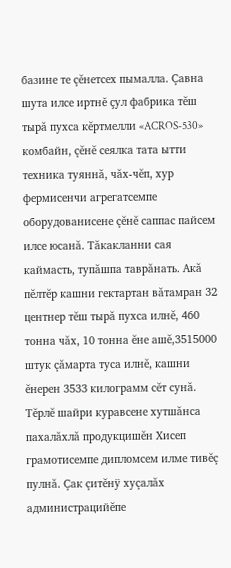базине те çĕнетсех пымалла. Çавна шута илсе иртнĕ çул фабрика тĕш тырă пухса кĕртмелли «ACROS-530» комбайн, çĕнĕ сеялка тата ытти техника туяннă, чăх-чĕп, хур фермисенчи агрегатсемпе оборудованисене çĕнĕ саппас пайсем илсе юсанă. Тăкакланни сая каймасть, тупăшпа таврăнать. Акă пĕлтĕр кашни гектартан вăтамран 32 центнер тĕш тырă пухса илнĕ, 460 тонна чăх, 10 тонна ĕне ашĕ,3515000 штук çăмарта туса илнĕ, кашни ĕнерен 3533 килограмм сĕт сунă. Тĕрлĕ шайри куравсене хутшăнса пахалăхлă продукцишĕн Хисеп грамотисемпе дипломсем илме тивĕç пулнă. Çак çитĕнÿ хуçалăх администрацийĕпе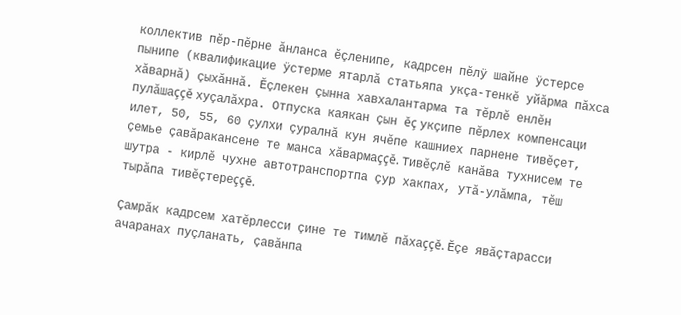коллектив пĕр-пĕрне ăнланса ĕçленипе, кадрсен пĕлÿ шайне ÿстерсе пынипе (квалификацие ÿстерме ятарлă статьяпа укçа-тенкĕ уйăрма пăхса хăварнă) çыхăннă. Ĕçлекен çынна хавхалантарма та тĕрлĕ енлĕн пулăшаççĕ хуçалăхра. Отпуска каякан çын ĕç укçипе пĕрлех компенсаци илет, 50, 55, 60 çулхи çуралнă кун ячĕпе кашниех парнене тивĕçет, çемье çавăракансене те манса хăвармаççĕ. Тивĕçлĕ канăва тухнисем те шутра - кирлĕ чухне автотранспортпа çур хакпах, утă-улăмпа, тĕш тырăпа тивĕçтереççĕ.

Çамрăк кадрсем хатĕрлесси çине те тимлĕ пăхаççĕ. Ĕçе явăçтарасси ачаранах пуçланать, çавăнпа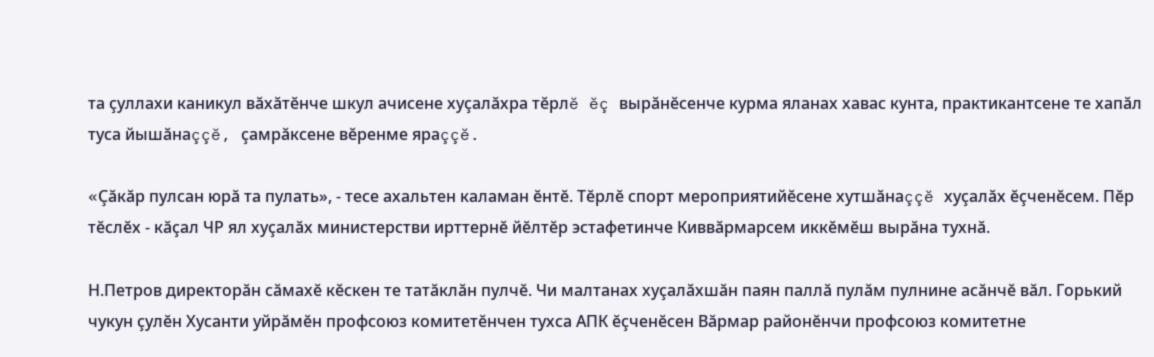та çуллахи каникул вăхăтĕнче шкул ачисене хуçалăхра тĕрлĕ ĕç вырăнĕсенче курма яланах хавас кунта, практикантсене те хапăл туса йышăнаççĕ, çамрăксене вĕренме яраççĕ.

«Çăкăр пулсан юрă та пулать», - тесе ахальтен каламан ĕнтĕ. Тĕрлĕ спорт мероприятийĕсене хутшăнаççĕ хуçалăх ĕçченĕсем. Пĕр тĕслĕх - кăçал ЧР ял хуçалăх министерстви ирттернĕ йĕлтĕр эстафетинче Киввăрмарсем иккĕмĕш вырăна тухнă.

Н.Петров директорăн сăмахĕ кĕскен те татăклăн пулчĕ. Чи малтанах хуçалăхшăн паян паллă пулăм пулнине асăнчĕ вăл. Горький чукун çулĕн Хусанти уйрăмĕн профсоюз комитетĕнчен тухса АПК ĕçченĕсен Вăрмар районĕнчи профсоюз комитетне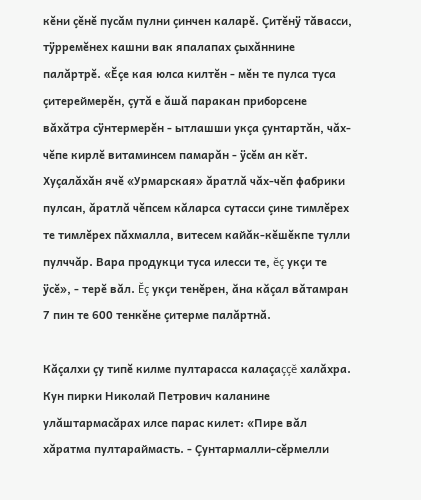кĕни çĕнĕ пусăм пулни çинчен каларĕ. Çитĕнÿ тăвасси, тÿрремĕнех кашни вак япалапах çыхăннине палăртрĕ. «Ĕçе кая юлса килтĕн - мĕн те пулса туса çитереймерĕн, çутă е ăшă паракан приборсене вăхăтра сÿнтермерĕн - ытлашши укçа çунтартăн, чăх-чĕпе кирлĕ витаминсем памарăн - ÿсĕм ан кĕт. Хуçалăхăн ячĕ «Урмарская» ăратлă чăх-чĕп фабрики пулсан, ăратлă чĕпсем кăларса сутасси çине тимлĕрех те тимлĕрех пăхмалла, витесем кайăк-кĕшĕкпе тулли пулччăр. Вара продукци туса илесси те, ĕç укçи те ÿсĕ», - терĕ вăл. Ĕç укçи тенĕрен, ăна кăçал вăтамран 7 пин те 600 тенкĕне çитерме палăртнă.

Кăçалхи çу типĕ килме пултарасса калаçаççĕ халăхра. Кун пирки Николай Петрович каланине улăштармасăрах илсе парас килет: «Пире вăл хăратма пултараймасть. - Çунтармалли-сĕрмелли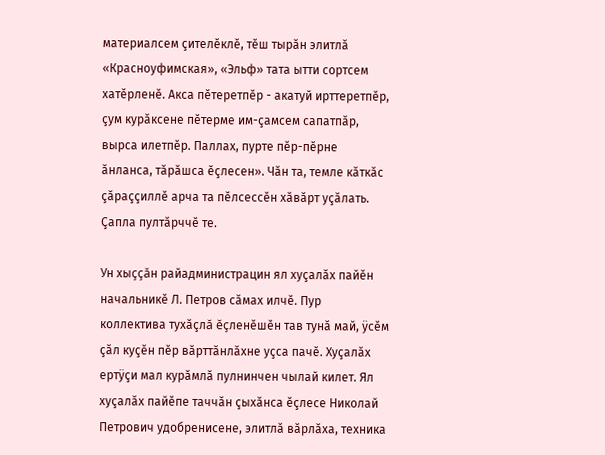материалсем çителĕклĕ, тĕш тырăн элитлă «Красноуфимская», «Эльф» тата ытти сортсем хатĕрленĕ. Акса пĕтеретпĕр - акатуй ирттеретпĕр, çум курăксене пĕтерме им-çамсем сапатпăр, вырса илетпĕр. Паллах, пурте пĕр-пĕрне ăнланса, тăрăшса ĕçлесен». Чăн та, темле кăткăс çăраççиллĕ арча та пĕлсессĕн хăвăрт уçăлать. Çапла пултăрччĕ те.

Ун хыççăн райадминистрацин ял хуçалăх пайĕн начальникĕ Л. Петров сăмах илчĕ. Пур коллектива тухăçлă ĕçленĕшĕн тав тунă май, ÿсĕм çăл куçĕн пĕр вăрттăнлăхне уçса пачĕ. Хуçалăх ертÿçи мал курăмлă пулнинчен чылай килет. Ял хуçалăх пайĕпе таччăн çыхăнса ĕçлесе Николай Петрович удобренисене, элитлă вăрлăха, техника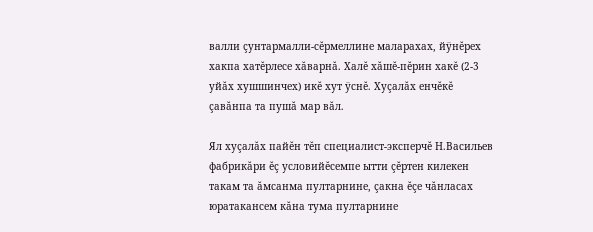валли çунтармалли-сĕрмеллине маларахах, йÿнĕрех хакпа хатĕрлесе хăварнă. Халĕ хăшĕ-пĕрин хакĕ (2-3 уйăх хушшинчех) икĕ хут ÿснĕ. Хуçалăх енчĕкĕ çавăнпа та пушă мар вăл.

Ял хуçалăх пайĕн тĕп специалист-эксперчĕ Н.Васильев фабрикăри ĕç условийĕсемпе ытти çĕртен килекен такам та ăмсанма пултарнине, çакна ĕçе чăнласах юратакансем кăна тума пултарнине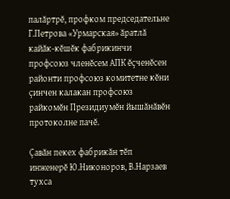палăртрĕ, профком председательне Г.Петрова «Урмарская» ăратлă кайăк-кĕшĕк фабрикинчи профсоюз членĕсем АПК ĕçченĕсен районти профсоюз комитетне кĕни çинчен калакан профсоюз райкомĕн Президиумĕн йышăнăвĕн протоколне пачĕ.

Çавăн пекех фабрикăн тĕп инженерĕ Ю.Никоноров, В.Нарзаев тухса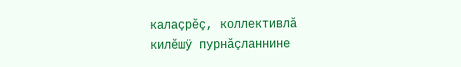калаçрĕç, коллективлă килĕшÿ пурнăçланнине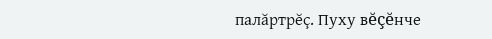палăртрĕç. Пуху вĕçĕнче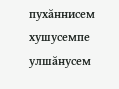пухăннисем хушусемпе улшăнусем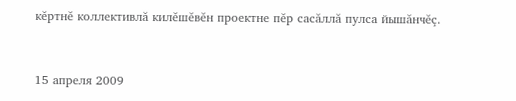кĕртнĕ коллективлă килĕшĕвĕн проектне пĕр сасăллă пулса йышăнчĕç.



15 апреля 2009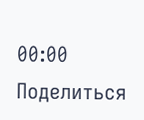00:00
Поделиться